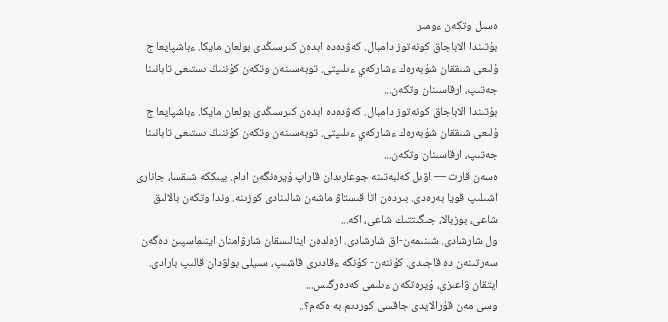ەسىل وتكەن ءومىر
بۇتىندا الاباجاق كونەتوز دامبال. كەۋدەدە ابدەن كىرسىڭدى بولعان مايكا. ءباشپايعا ج ۇلىعى شىققان شۇبەرەك ءشاركەي ءىلىپتى. توبەسىنەن وتكەن كۇننىڭ ىستىعى تابانىنا جەتىپ، ارقاسىنان وتكەن...
بۇتىندا الاباجاق كونەتوز دامبال. كەۋدەدە ابدەن كىرسىڭدى بولعان مايكا. ءباشپايعا ج ۇلىعى شىققان شۇبەرەك ءشاركەي ءىلىپتى. توبەسىنەن وتكەن كۇننىڭ ىستىعى تابانىنا جەتىپ، ارقاسىنان وتكەن...
ەسەن قارت — اۋىل كەلبەتىنە جوعارىدان قاراپ ۇيرەنگەن ادام. بيىككە شىقسا، جانارى اشىلىپ قويا بەرەدى. بىردەن اتا قىستاۋ ماشەن شالىنادى كوزىنە. وندا وتكەن بالالىق شاعى، بوزبالا، جىگىتتىك شاعى، اكە...
ول شارشادى. شىنىمەن-اق شارشادى. ازەلدەن اينالىسقان شارۋامنان اينىماسپىن دەگەن سەرتىنەن دە قاجىدى. كۇننەن- كۇنگە ءقادىرى قاشىپ، سىيلى بولۋدان قالىپ بارادى. ايتقان ۋاعىزى، ۇيرەتكەن ءىلىمى كەدەرگىس...
وسى مەن قۇرالايدى جاقسى كوردىم بە ەكەم؟..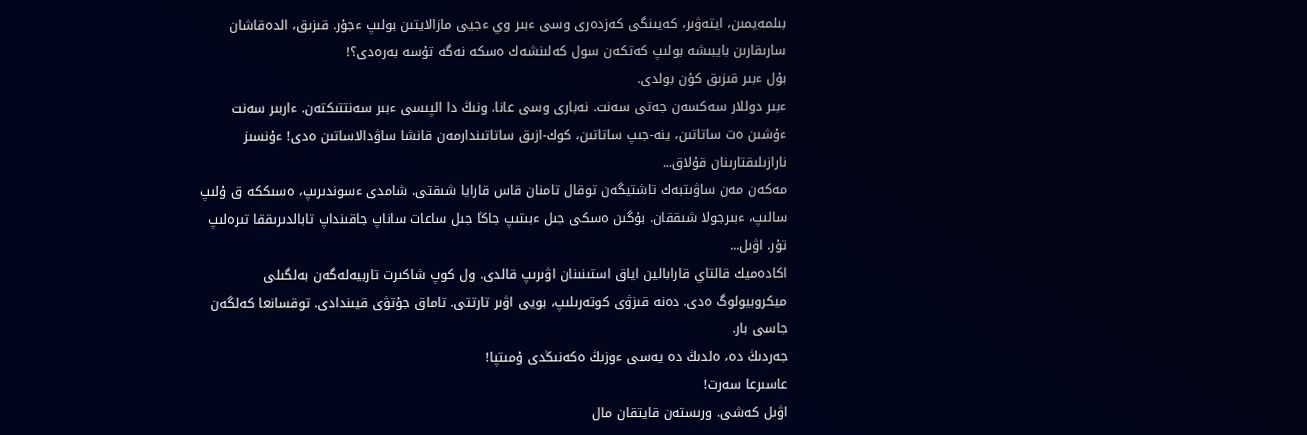بىلمەيمىن، ايتەۋىر، كەيىنگى كەزدەرى وسى ءبىر وي ءجيى مازالايتىن بولىپ ءجۇر. قىزىق، الدەقاشان سارىقارىن بايبىشە بولىپ كەتكەن سول كەلىنشەك ەسكە نەگە تۇسە بەرەدى؟!
بۇل ءبىر قىزىق كۇن بولدى.
ءبىر دوللار سەكسەن جەتى سەنت. نەبارى وسى عانا. ونىڭ دا الپىسى ءبىر سەنتتىكتەن. ءاربىر سەنت ءۇشىن ەت ساتاتىن، ينە-جىپ ساتاتىن، كوك-ازىق ساتاتىندارمەن قانشا ساۋدالاساتىن ەدى! ءۇنسىز نارازىلىقتارىنان قۇلاق...
مەكەن مەن ساۋىتبەك تاشتيگەن توقال تامنان قاس قارايا شىقتى. شامدى ءسوندىرىپ، ەسىككە ق ۇلىپ سالىپ، ءبىرجولا شىققان. بۇگىن ەسكى جىل ءبىتىپ جاڭا جىل ساعات ساناپ جاقىنداپ تابالدىرىققا تىرەلىپ تۇر. اۋىل...
اكادەميك قالتاي قارابالين اياق استىنىنان اۋىرىپ قالدى. ول كوپ شاكىرت تاربيەلەگەن بەلگىلى ميكروبيولوگ ەدى. دەنە قىزۋى كوتەرىلىپ، بويى اۋىر تارتتى. تاماق جۇتۋى قيىندادى. توقسانعا كەلگەن جاسى بار.
جەردىڭ دە، ەلدىڭ دە يەسى ءوزىڭ ەكەنىڭدى ۇمىتپا!
عاسىرعا سەرت!
اۋىل كەشى. ورىستەن قايتقان مال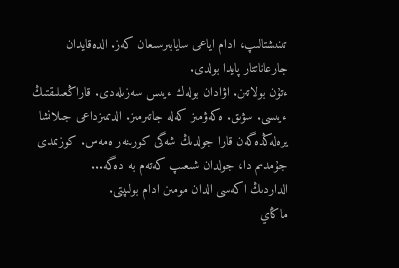تىنىشتالىپ، ادام اياعى سايابىرسىعان كەز. الدەقايدان جارعاناتتار پايدا بولدى.
ءتۇن بولاتىن. اۋادان بولەك ءيىس سەزىلەدى. قاراڭعىلىقتىڭ ءيىسى. سۋىق. ەكەۋمىز كەلە جاتىرمىز. الدىمىزداعى جىلانشا يرەلەڭدەگەن قارا جولدىڭ شەگى كورىنەر ەمەس. كوزىمدى جۇمدىم دا، جولدان شىعىپ كەتەم بە دەگە...
الداردىڭ اكەسى الدان مومىن ادام بولىپتى.
ماڭاي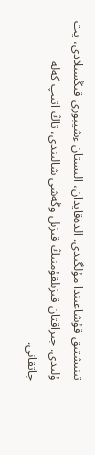تىنىشتىق قۇشاعىندا مۇلگىدى. الدەقايدان، الىستان ءشيبورى قىڭسىلادى، يت ۇلىدى. جىراقتان قىزىلقۇمنىڭ قىزىل وڭەشى شالىندى، تاڭ اتىپ كەلە جاتقانى.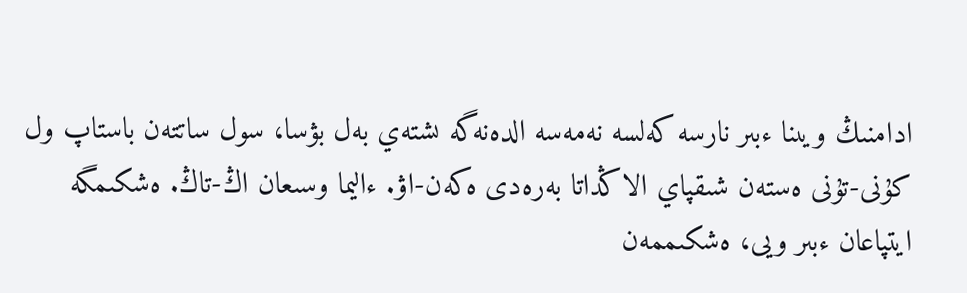ادامنىڭ ويىنا ءبىر نارسە كەلسە نەمەسە الدەنەگە ىشتەي بەل بۋسا، سول ساتتەن باستاپ ول كۇنى-تۇنى ەستەن شىقپاي الاڭداتا بەرەدى ەكەن-اۋ. ءاليما وسىعان اڭ-تاڭ. ەشكىمگە ايتپاعان ءبىر ويى، ەشكىممەن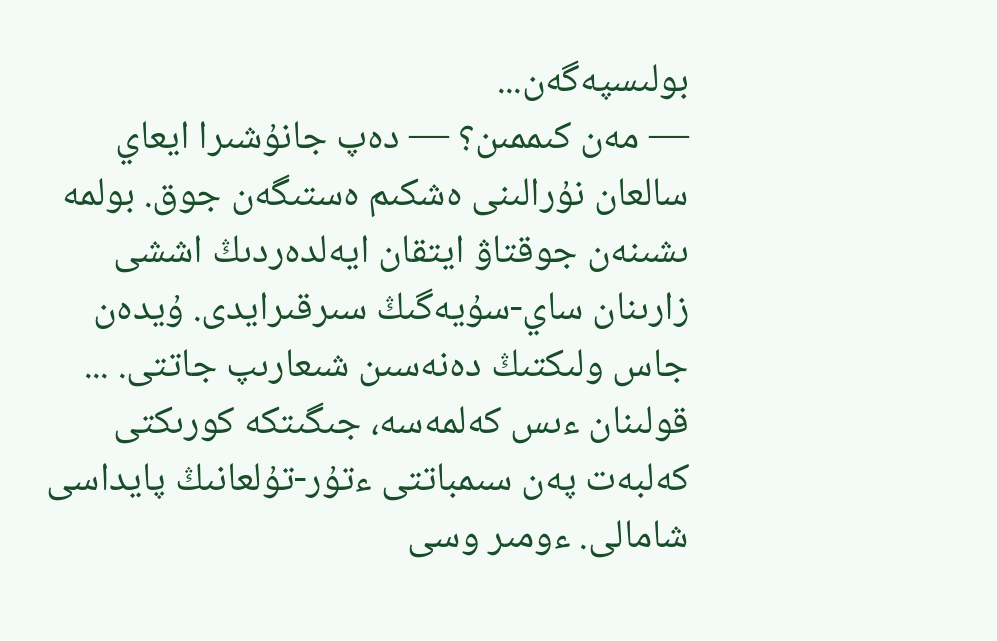بولىسپەگەن...
— مەن كىممىن؟ — دەپ جانۇشىرا ايعاي سالعان نۇرالىنى ەشكىم ەستىگەن جوق. بولمە ىشىنەن جوقتاۋ ايتقان ايەلدەردىڭ اششى زارىنان ساي-سۇيەگىڭ سىرقىرايدى. ۇيدەن جاس ولىكتىڭ دەنەسىن شىعارىپ جاتتى. ...
قولىنان ءىس كەلمەسە، جىگىتكە كورىكتى كەلبەت پەن سىمباتتى ءتۇر-تۇلعانىڭ پايداسى شامالى. ءومىر وسى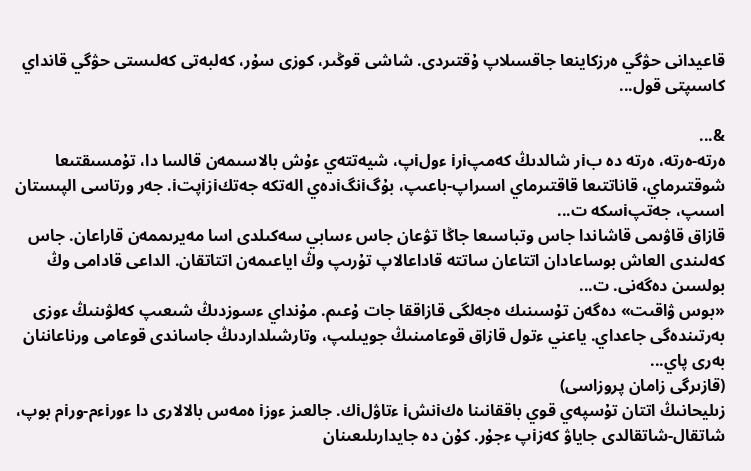قاعيدانى حۋگي ەرزكاينعا جاقسىلاپ ۇقتىردى. شاشى قوڭىر، كوزى سۇر، كەلبەتى كەلىستى حۋگي قانداي كاسىپتى قول...

&...
ەرتە-ەرتە، ەرتە دە بiر شالدىڭ كەمپiرi ءولiپ، شيەتتەي ءۇش بالاسىمەن قالسا دا، تۇمسىقتىعا شوقتىرماي، قاناتتىعا قاقتىرماي اسىراپ-باعىپ، بۇگiنگiدەي الەتكە جەتكiزiپتi. جەر ورتاسى الپىستان اسىپ، جەتپiسكە ت...
قازاق قاۋىمى قاشاندا جاس وتباسىعا جاڭا تۋعان جاس ءسابي سەكىلدى اسا مەيرىممەن قاراعان. جاس كەلىندى العاش بوساعادان اتتاعان ساتتە قاداعالاپ تۇرىپ وڭ اياعىمەن اتتاتقان. الداعى قادامى وڭ بولسىن دەگەنى. ت...
«بوس ۋاقىت» دەگەن تۇسىنىك ەجەلگى قازاققا جات ۇعىم. مۇنداي ءسوزدىڭ شىعىپ كەلۋىنىڭ ءوزى بەرتىندەگى جاعداي. ياعني ءتول قازاق قوعامىنىڭ جويىلىپ، وتارشىلداردىڭ جاساندى قوعامى ورناعاننان بەرى پاي...
(قازىرگى زامان پروزاسى)
زىليحانىڭ اتتان تۇسپەي قوي باققانىنا ەكiنشi ءتاۋلiك. جالعىز ءوزi ەمەس بالالارى دا ءورiءم-ورiم بوپ، شاتقال-شاتقالدى جاياۋ كەزiپ ءجۇر. كۇن دە جايدارىلىعىنان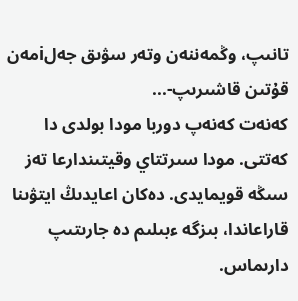تانىپ، وڭمەننەن وتەر سۋىق جەلiمەن قۇتىن قاشىرىپ-...
كەنەت كەنەپ دوربا مودا بولدى دا كەتتى. مودا سىرتتاي وقيتىندارعا تەز سىڭە قويمايدى. دەكان اعايدىڭ ايتۋىنا قاراعاندا، بىزگە ءبىلىم دە جارىتىپ دارىماس.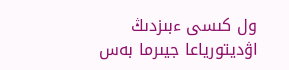ول كىسى ءبىزدىڭ اۋديتورياعا جيىرما بەس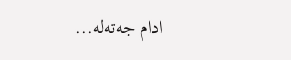ادام جەتەلە...